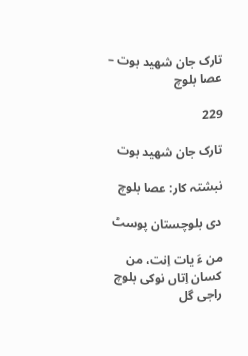تارک جان شھید بوت – عصا بلوچ

229

تارک جان شھید بوت

نبشتہ کار: عصا بلوچ

دی بلوچستان پوسٹ

من ءَ یات اِنت، من کسان اِتاں نوکی بلوچ راجی گل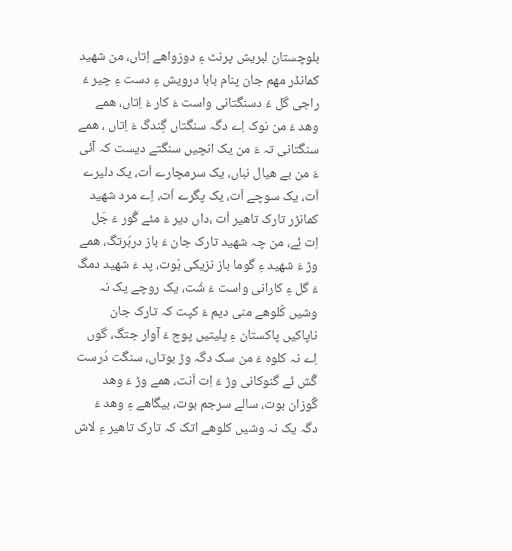بلوچستان لبریش پرنٹ ءِ دوزواھے اِتاں، من شھید کمانڈر مھم جان پنام بابا درویش ءِ دست ءِ چیر ءَ راجی گل ءُ دسنگتانی واست ءَ کار ءَ اِتاں، ھمے وھد ءَ من نوک اِے دگہ سنگتاں گِندگ ءَ اِتاں ، ھمے سنگتانی تہ ءَ من یک انچیں سنگتے دیست کہ آئی ءَ من بے ھیال نباں، یک سرمچارے اَت، یک دلیرے اَت، یک سوچے اَت، یک پگرے اَت، اِے مرد شھید کمانڑر تارک تاھیر اَت ،داں دیر ءَ مئے گُور ءَ جَل اِت ئِے، من چہ شھید تارک جان ءَ باز دربُرتگ، ھمے وڑ ءَ شھید ءِ گوما باز نزیکی بُوت، پد ءَ شھید دمگ ءَ گل ءِ کارانی واست ءَ شُت، یک روچے یک نہ وشیں کُلوھے منی دیم ءَ کپت کہ تارک جان ناپاکیں پاکستان ءِ پلیتیں پوج ءَ آوار جتگ، گوں اِے نہ کلوہ ءَ من سک دگہ وڑ بوتاں، سنگت دُرست گُش ئے گنوکانی وڑ ءَ اِت اَنت، ھمے وڑ ءَ وھد گُوزان بوت، سالے سرجم بوت، بیگاھے ءِ وھد ءَ دگہ یک نہ وشیں کلوھے اتک کہ تارک تاھیر ءِ لاش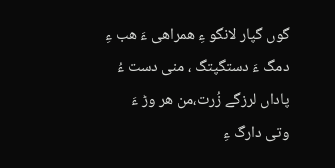گوں گپار لانگو ءِ ھمراھی ءَ ھب ءِ دمگ ءَ دستگپتگ ، منی دست ءُ پاداں لرزگے زُرت،من ھر وڑ ءَ وتی دارگ ءِ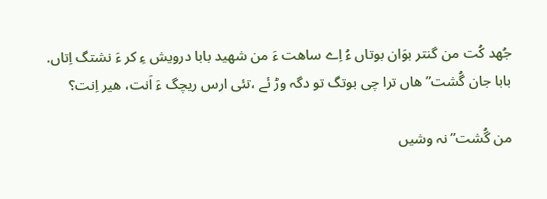جُھد کُت من گنتر بوَان بوتاں ءُ اِے ساھت ءَ من شھید بابا درویش ءِ کر ءَ نشتگ اِتاں.
بابا جان گُشت” ھاں ترا چی بوتگ تو دگہ وڑ ئے ،تئی ارس ریچگ ءَ اَنت، ھیر اِنت؟

من گُشت” نہ وشیں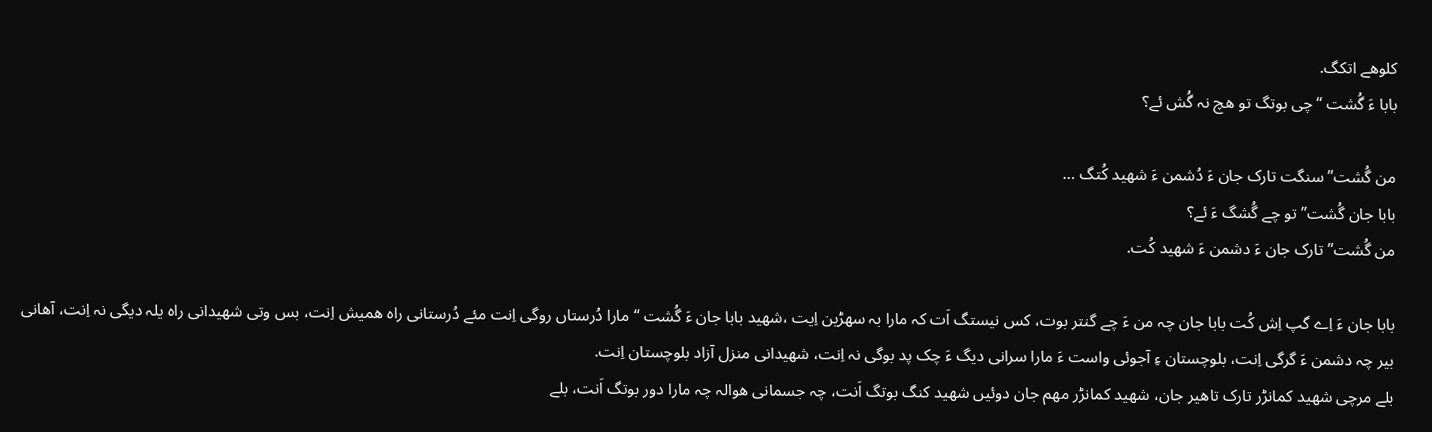کلوھے اتکگ.
بابا ءَ گُشت “چی بوتگ تو ھچ نہ گُش ئے؟

من گُشت” سنگت تارک جان ءَ دُشمن ءَ شھید کُتگ …
بابا جان گُشت” تو چے گُشگ ءَ ئے؟
من گُشت” تارک جان ءَ دشمن ءَ شھید کُت.

بابا جان ءَ اِے گپ اِش کُت بابا جان چہ من ءَ چے گنتر بوت، کس نیستگ اَت کہ مارا بہ سھڑین اِیت ،شھید بابا جان ءَ گُشت “مارا دُرستاں روگی اِنت مئے دُرستانی راہ ھمیش اِنت، بس وتی شھیدانی راہ یلہ دیگی نہ اِنت، آھانی بیر چہ دشمن ءَ گرگی اِنت، بلوچستان ءِ آجوئی واست ءَ مارا سرانی دیگ ءَ چک پد بوگی نہ اِنت، شھیدانی منزل آزاد بلوچستان اِنت.
بلے مرچی شھید کمانڑر تارک تاھیر جان، شھید کمانڑر مھم جان دوئیں شھید کنگ بوتگ اَنت، چہ جسمانی ھوالہ چہ مارا دور بوتگ اَنت، بلے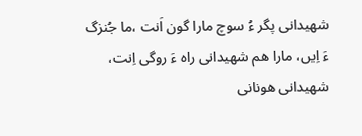شھیدانی پگر ءُ سوچ مارا گون اَنت ،ما جُنزگ ءَ اِیں، مارا ھم شھیدانی راہ ءَ روگی اِنت، شھیدانی ھونانی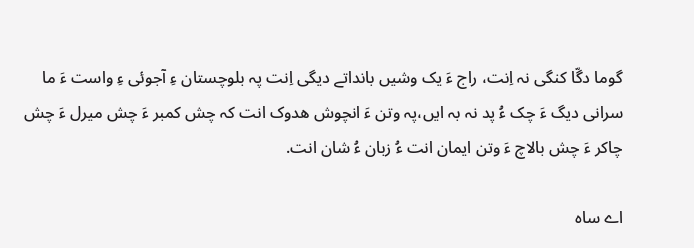گوما دگّا کنگی نہ اِنت، راج ءَ یک وشیں بانداتے دیگی اِنت پہ بلوچستان ءِ آجوئی ءِ واست ءَ ما سرانی دیگ ءَ چک ءُ پد نہ بہ ایں،پہ وتن ءَ انچوش ھدوک انت کہ چش کمبر ءَ چش میرل ءَ چش چاکر ءَ چش بالاچ ءَ وتن ایمان انت ءُ زبان ءُ شان انت.

اے ساہ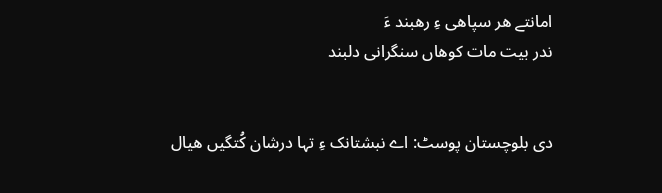امانتے ھر سپاھی ءِ رھبند ءَ
ندر بیت مات کوھاں سنگرانی دلبند


دی بلوچستان پوسٹ: اے نبشتانک ءِ تہا درشان کُتگیں ھیال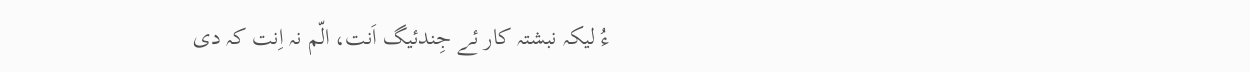ءُ لیکہ نبشتہ کار ئے جِندئیگ اَنت، الّم نہ اِنت کہ دی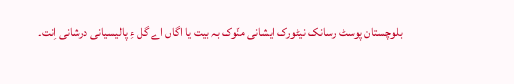بلوچستان پوسٹ رسانک نیٹورک ایشانی منّوک بہ بیت یا اگاں اے گل ءِ پالیسیانی درشانی اِنت۔